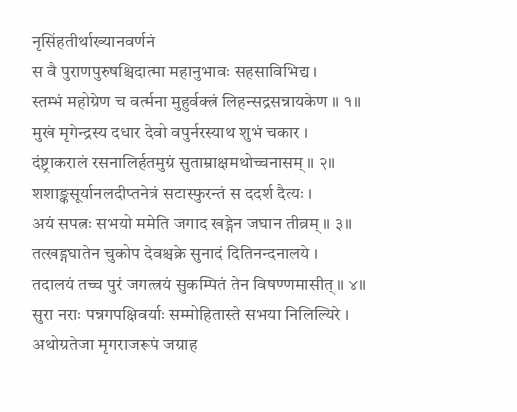नृसिंहतीर्थाख्यानवर्णनं
स वै पुराणपुरुषश्चिदात्मा महानुभावः सहसाविभिद्य ।
स्तम्भं महोग्रेण च वर्त्मना मुहुर्वक्त्रं लिहन्सद्रसन्नायकेण ॥ १॥
मुखं मृगेन्द्रस्य दधार देवो वपुर्नरस्याथ शुभं चकार ।
दंष्ट्राकरालं रसनालिर्हतमुग्रं सुताम्राक्षमथोच्चनासम् ॥ २॥
शशाङ्कसूर्यानलदीप्तनेत्रं सटास्फुरन्तं स ददर्श दैत्यः ।
अयं सपत्नः सभयो ममेति जगाद खड्गेन जघान तीव्रम् ॥ ३॥
तत्खड्गघातेन चुकोप देवश्चक्रे सुनादं दितिनन्दनालये ।
तदालयं तच्च पुरं जगत्त्रयं सुकम्पितं तेन विषण्णमासीत् ॥ ४॥
सुरा नराः पन्नगपक्षिवर्याः सम्मोहितास्ते सभया निलिल्यिरे ।
अथोग्रतेजा मृगराजरूपं जग्राह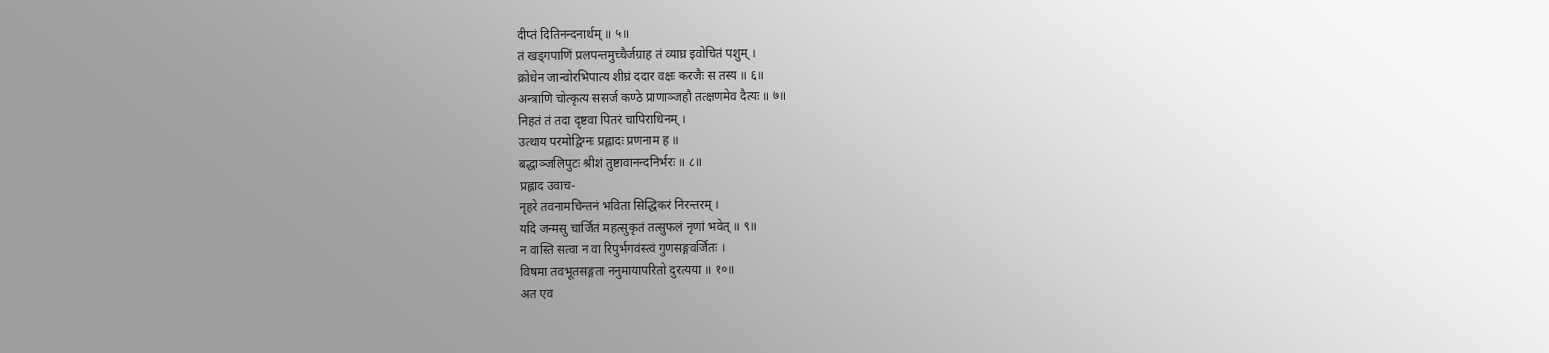दीप्तं दितिनन्दनार्थम् ॥ ५॥
तं खड्गपाणिं प्रलपन्तमुच्चैर्जग्राह तं व्याघ्र इवोचितं पशुम् ।
क्रोधेन जान्वोरभिपात्य शीघ्रं ददार वक्षः करजैः स तस्य ॥ ६॥
अन्त्राणि चोत्कृत्य ससर्ज कण्ठे प्राणाञ्जहौ तत्क्षणमेव दैत्यः ॥ ७॥
निहतं तं तदा दृष्टवा पितरं चापिराधिनम् ।
उत्थाय परमोद्विग्नः प्रह्लादः प्रणनाम ह ॥
बद्धाञ्जलिपुटः श्रीशं तुष्टावानन्दनिर्भरः ॥ ८॥
प्रह्लाद उवाच-
नृहरे तवनामचिन्तनं भविता सिद्धिकरं निरन्तरम् ।
यदि जन्मसु चार्जितं महत्सुकृतं तत्सुफलं नृणां भवेत् ॥ ९॥
न वास्ति सत्वा न वा रिपुर्भगवंस्त्वं गुणसङ्गवर्जितः ।
विषमा तवभूतसङ्गता ननुमायापरितो दुरत्यया ॥ १०॥
अत एव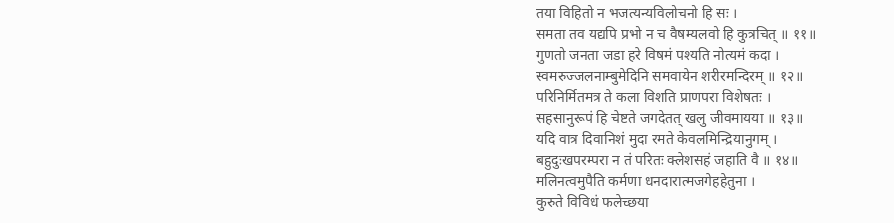तया विहितो न भजत्यन्यविलोचनो हि सः ।
समता तव यद्यपि प्रभो न च वैषम्यलवो हि कुत्रचित् ॥ ११॥
गुणतो जनता जडा हरे विषमं पश्यति नोत्यमं कदा ।
स्वमरुज्जलनाम्बुमेदिनि समवायेन शरीरमन्दिरम् ॥ १२॥
परिनिर्मितमत्र ते कला विशति प्राणपरा विशेषतः ।
सहसानुरूपं हि चेष्टते जगदेतत् खलु जीवमायया ॥ १३॥
यदि वात्र दिवानिशं मुदा रमते केवलमिन्द्रियानुगम् ।
बहुदुःखपरम्परा न तं परितः क्लेशसहं जहाति वै ॥ १४॥
मलिनत्वमुपैति कर्मणा धनदारात्मजगेहहेतुना ।
कुरुते विविधं फलेच्छया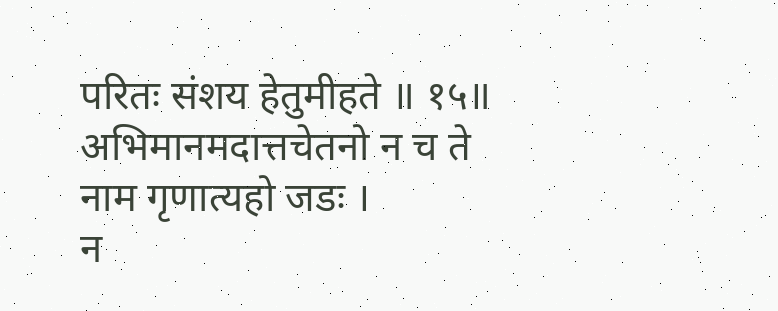परितः संशय हेतुमीहते ॥ १५॥
अभिमानमदात्तचेतनो न च ते नाम गृणात्यहो जडः ।
न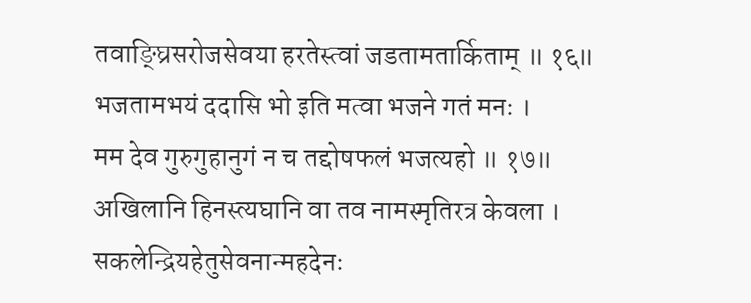तवाङ्घ्रिसरोजसेवया हरतेस्त्वां जडतामतार्किताम् ॥ १६॥
भजतामभयं ददासि भो इति मत्वा भजने गतं मनः ।
मम देव गुरुगुहानुगं न च तद्दोषफलं भजत्यहो ॥ १७॥
अखिलानि हिनस्त्यघानि वा तव नामस्मृतिरत्र केवला ।
सकलेन्द्रियहेतुसेवनान्महदेनः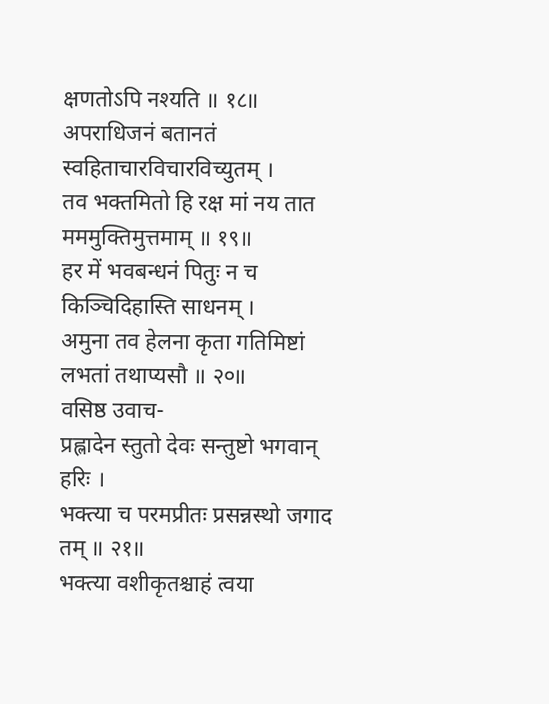क्षणतोऽपि नश्यति ॥ १८॥
अपराधिजनं बतानतं स्वहिताचारविचारविच्युतम् ।
तव भक्तमितो हि रक्ष मां नय तात मममुक्तिमुत्तमाम् ॥ १९॥
हर में भवबन्धनं पितुः न च किञ्चिदिहास्ति साधनम् ।
अमुना तव हेलना कृता गतिमिष्टां लभतां तथाप्यसौ ॥ २०॥
वसिष्ठ उवाच-
प्रह्लादेन स्तुतो देवः सन्तुष्टो भगवान् हरिः ।
भक्त्या च परमप्रीतः प्रसन्नस्थो जगाद तम् ॥ २१॥
भक्त्या वशीकृतश्चाहं त्वया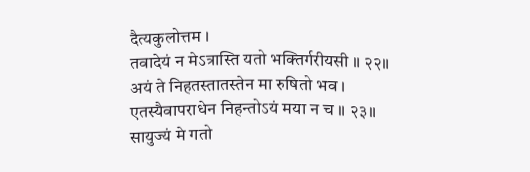दैत्यकुलोत्तम ।
तवादेयं न मेऽत्रास्ति यतो भक्तिर्गरीयसी ॥ २२॥
अयं ते निहतस्तातस्तेन मा रुषितो भव ।
एतस्यैवापराधेन निहन्तोऽयं मया न च ॥ २३॥
सायुज्यं मे गतो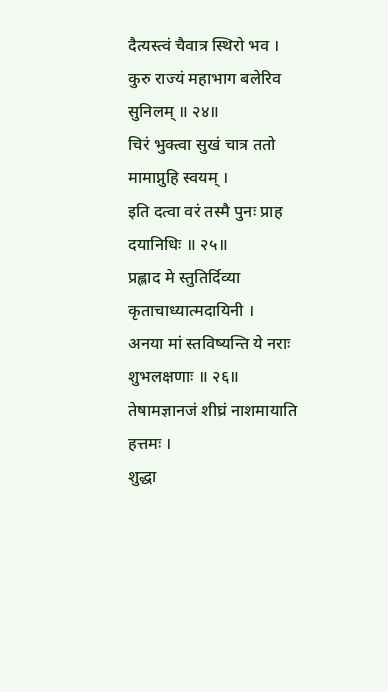दैत्यस्त्वं चैवात्र स्थिरो भव ।
कुरु राज्यं महाभाग बलेरिव सुनिलम् ॥ २४॥
चिरं भुक्त्वा सुखं चात्र ततो मामाप्नुहि स्वयम् ।
इति दत्वा वरं तस्मै पुनः प्राह दयानिधिः ॥ २५॥
प्रह्लाद मे स्तुतिर्दिव्या कृताचाध्यात्मदायिनी ।
अनया मां स्तविष्यन्ति ये नराः शुभलक्षणाः ॥ २६॥
तेषामज्ञानजं शीघ्रं नाशमायाति हत्तमः ।
शुद्धा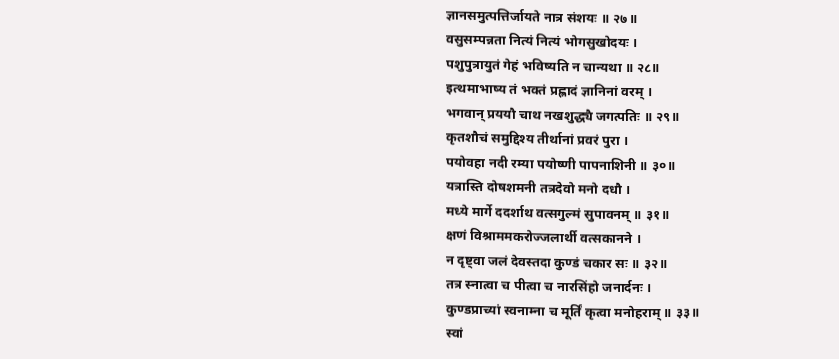ज्ञानसमुत्पत्तिर्जायते नात्र संशयः ॥ २७॥
वसुसम्पन्नता नित्यं नित्यं भोगसुखोदयः ।
पशुपुत्रायुतं गेहं भविष्यति न चान्यथा ॥ २८॥
इत्थमाभाष्य तं भक्तं प्रह्लादं ज्ञानिनां वरम् ।
भगवान् प्रययौ चाथ नखशुद्ध्यै जगत्पतिः ॥ २९॥
कृतशौचं समुद्दिश्य तीर्थानां प्रवरं पुरा ।
पयोवहा नदी रम्या पयोष्णी पापनाशिनी ॥ ३०॥
यत्रास्ति दोषशमनी तत्रदेवो मनो दधौ ।
मध्ये मार्गे ददर्शाथ वत्सगुल्मं सुपावनम् ॥ ३१॥
क्षणं विश्राममकरोज्जलार्थी वत्सकानने ।
न दृष्ट्वा जलं देवस्तदा कुण्डं चकार सः ॥ ३२॥
तत्र स्नात्वा च पीत्वा च नारसिंहो जनार्दनः ।
कुण्डप्राच्यां स्वनाम्ना च मूर्तिं कृत्वा मनोहराम् ॥ ३३॥
स्वां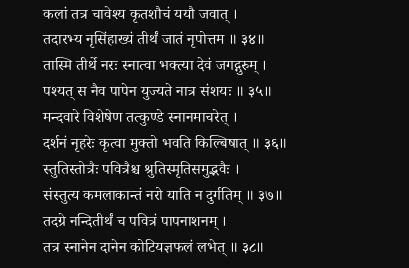कलां तत्र चावेश्य कृतशौचं ययौ जवात् ।
तदारभ्य नृसिंहाख्यं तीर्थं जातं नृपोत्तम ॥ ३४॥
तास्मि तीर्थे नरः स्नात्वा भक्त्या देवं जगद्गुरुम् ।
पश्यत् स नैव पापेन युज्यते नात्र संशयः ॥ ३५॥
मन्दवारे विशेषेण तत्कुण्डे स्नानमाचरेत् ।
दर्शनं नृहरेः कृत्वा मुक्तो भवति किल्बिषात् ॥ ३६॥
स्तुतिस्तोत्रैः पवित्रैश्च श्रुतिस्मृतिसमुद्भवैः ।
संस्तुत्य कमलाकान्तं नरो याति न दुर्गतिम् ॥ ३७॥
तदग्रे नन्दितीर्थं च पवित्रं पापनाशनम् ।
तत्र स्नानेन दानेन कोटियज्ञफलं लभेत् ॥ ३८॥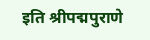इति श्रीपद्मपुराणे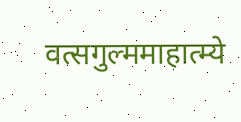वत्सगुल्ममाहात्म्ये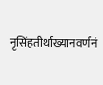नृसिंहतीर्थाख्यानवर्णनं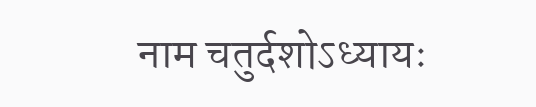नाम चतुर्दशोऽध्यायः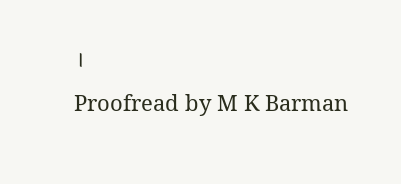।
Proofread by M K Barman